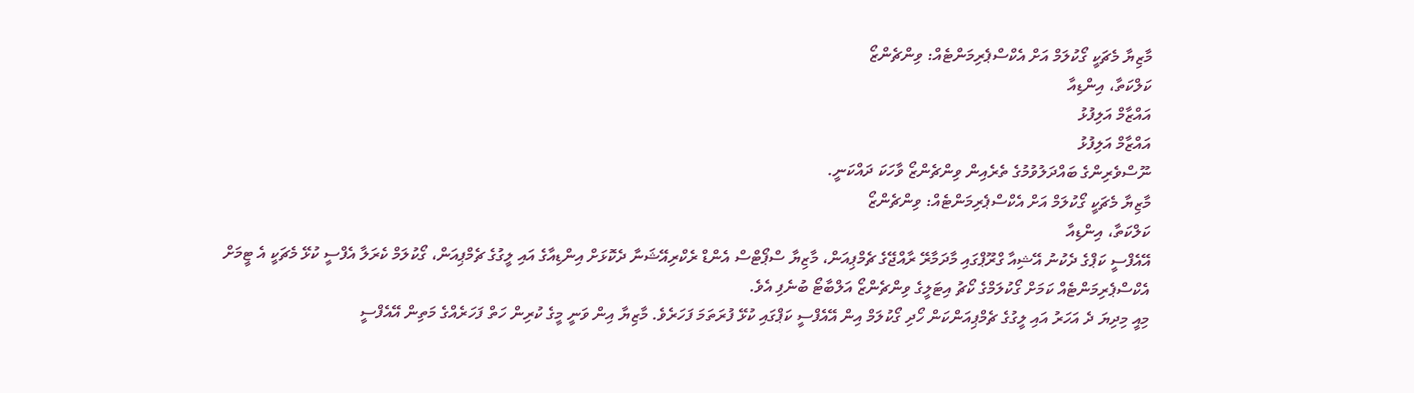މާޒިޔާ މެޗަކީ ގޯކުލަމް އަށް އެކްސްޕެރިމަންޓެއް: ވިންޗެންޒޯ
ކަލްކަތާ، އިންޑިއާ
އައްޒާމް އަލިފުޅު
އައްޒާމް އަލިފުޅު
ނޫސްވެރިންގެ ބައްދަލުވުމުގެ ތެރެއިން ވިންޗެންޒޯ ވާހަކަ ދައްކަނީ.
މާޒިޔާ މެޗަކީ ގޯކުލަމް އަށް އެކްސްޕެރިމަންޓެއް: ވިންޗެންޒޯ
ކަލްކަތާ، އިންޑިއާ
އޭއެފްސީ ކަޕްގެ ދެކުނު އޭޝިއާ ގްރޫޕްގައި މާދަމާރޭ ރާއްޖޭގެ ޗެމްޕިއަން، މާޒިޔާ ސްޕޯޓްސް އެންޑް ރެކްރިއޭޝަނާ ދެކޮޅަށް އިންޑިއާގެ އައި ލީގުގެ ޗެމްޕިއަން، ގޯކުލަމް ކެރަލާ އެފްސީ ކުޅޭ މެޗަކީ އެ ޓީމަށް އެކްސްޕެރިމަންޓެއް ކަމަށް ގޯކުލަމްގެ ކޯޗު އިޓަލީގެ ވިންޗެންޒޯ އަލްބާޓޯ ބުނެފި އެވެ.
މިއީ މިދިޔަ ދެ އަހަރު އައި ލީގުގެ ޗެމްޕިއަންކަން ހޯދި ގޯކުލަމް އިން އޭއެފްސީ ކަޕްގައި ކުޅޭ ފުރަތަމަ ފަހަރެވެ. މާޒިޔާ އިން ވަނީ މީގެ ކުރިން ހަތް ފަހަރެއްގެ މަތިން އޭއެފްސީ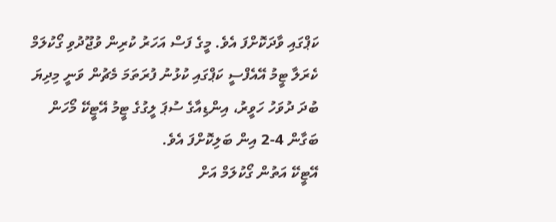ކަޕްގައި ވާދަކޮށްފަ އެވެ. މީގެ ފަސް އަހަރު ކުރިން ވުޖޫދުވި ގޯކުލަމް ކެރަލާ ޓީމު އޭއެފްސީ ކަޕްގައި ކުޅުނު ފުރަތަމަ މެޗުން ވަނީ މިދިޔަ ބުދަ ދުވަހު ހަވީރު، އިންޑިއާގެ ސުޕަ ލީގުގެ ޓީމު އޭޓީކޭ މޯހަން ބަގާން 4-2 އިން ބަލިކޮށްފަ އެވެ.
އޭޓީކޭ އަތުން ގޯކުލަމް އަށް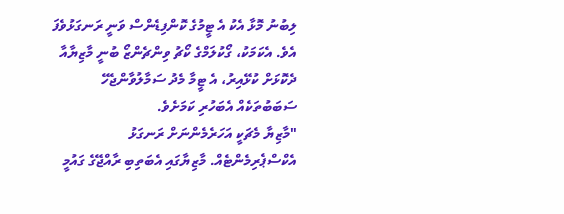ލިބުނު މޮޅާ އެކު އެ ޓީމުގެ ކޮންފިޑެންސް ވަނީ ރަނގަޅުވެފަ އެވެ. އެކަމަކު، ގޯކުލަމްގެ ކޯޗު ވިންޗެންޒޯ ބުނީ މާޒިޔާއާ ދެކޮޅަށް ކުޅޭއިރު، އެ ޓީމާ މެދު ސަމާލުވާންޖެހޭ ސަބަބުތަކެއް އެބަހުރި ކަމަށެވެ.
"މާޒިޔާ މެޗަކީ އަހަރެމެންނަށް ރަނގަޅު އެކްސްޕެރިމެންޓެއް. މާޒިޔާގައި އެބަތިބި ރާއްޖޭގެ ގައުމީ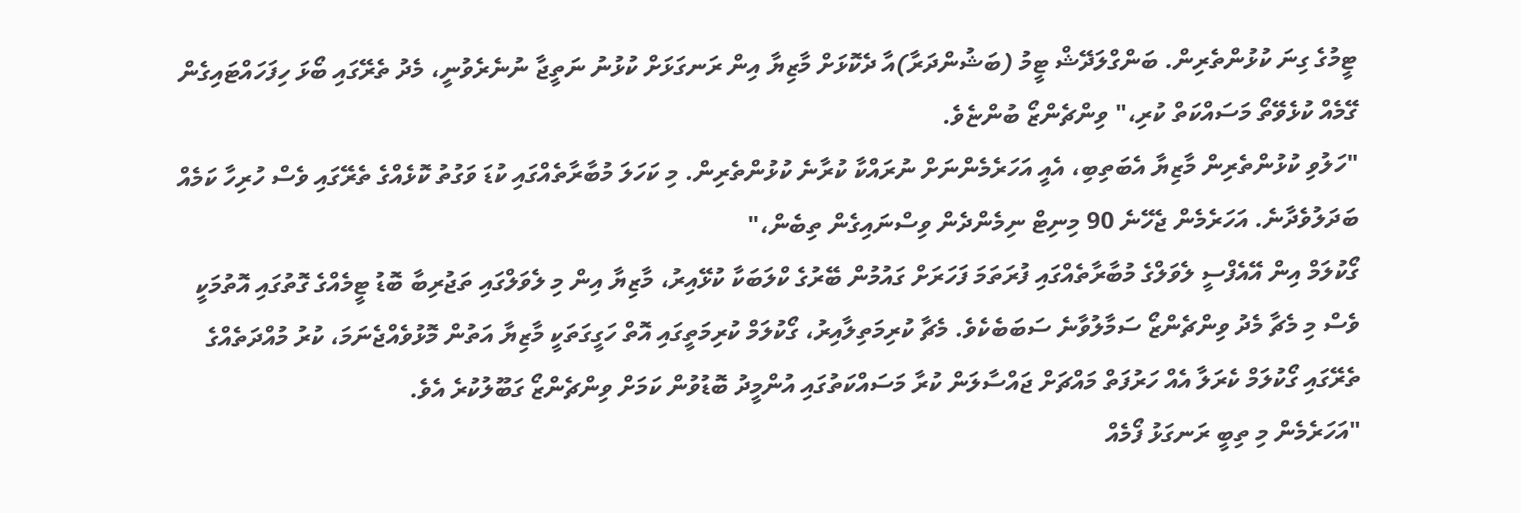ޓީމުގެ ގިނަ ކުޅުންތެރިން. ބަންގްލަދޭޝް ޓީމު (ބަޝުންދަރާ)އާ ދެކޮޅަށް މާޒިޔާ އިން ރަނގަޅަށް ކުޅުނު ނަތީޖާ ނުނެރެވުނީ، މެދު ތެރޭގައި ބޯޅަ ހިފަހައްޓައިގެން ގޭމެއް ކުޅެވޭތޯ މަސައްކަތް ކުރި،" ވިންޗެންޒޯ ބުންޏެވެ.
"ހަލުވި ކުޅުންތެރިން މާޒިޔާ އެބަތިބި، އެއީ އަހަރެމެންނަށް ނުރައްކާ ކުރާނެ ކުޅުންތެރިން. މި ކަހަލަ މުބާރާތެއްގައި ކުޑަ ވަގުތު ކޮޅެއްގެ ތެރޭގައި ވެސް ހުރިހާ ކަމެއް ބަދަލުވެދާނެ. އަހަރެމެން ޖެހޭނެ 90 މިނިޓް ނިމެންދެން ވިސްނައިގެން ތިބެން،"
ގޯކުލަމް އިން އޭއެފްސީ ލެވަލްގެ މުބާރާތެއްގައި ފުރަތަމަ ފަހަރަށް ގައުމުން ބޭރުގެ ކްލަބަކާ ކުޅޭއިރު، މާޒިޔާ އިން މި ލެވަލްގައި ތަޖުރިބާ ބޮޑު ޓީމެއްގެ ގޮތުގައި އޮތުމަކީ ވެސް މި މެޗާ މެދު ވިންޗެންޒޯ ސަމާލުވާނެ ސަބަބެކެވެ. މެޗާ ކުރިމަތިލާއިރު، ގޯކުލަމް ކުރިމަތީގައި އޮތް ހަގީގަތަކީ މާޒިޔާ އަތުން މޮޅުވެއްޖެނަމަ، ކުރު މުއްދަތެއްގެ ތެރޭގައި ގޯކުލަމް ކެރަލާ އެއް ހަރުފަތް މައްޗަށް ޖައްސާލަން ކުރާ މަސައްކަތުގައި އުންމީދު ބޮޑުވުން ކަމަށް ވިންޗެންޒޯ ގަބޫލުކުރެ އެވެ.
"އަހަރެމެން މި ތިބީ ރަނގަޅު ފޯމެއް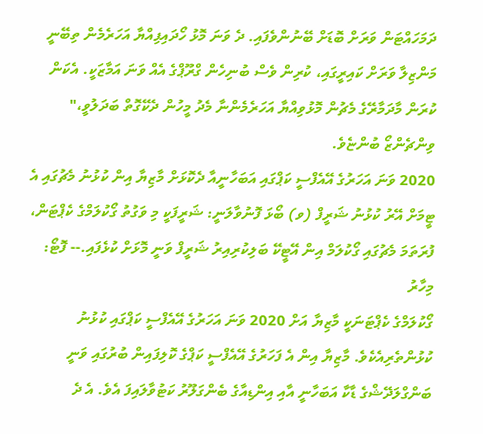ދަމަހައްޓަން ވަރަށް ބޮޑަށް ބޭނުންވެފައި. ދެ ވަނަ މޮޅު ހޯދައިފިއްޔާ އަހަރެމެން ތިބޭނީ މަންޒިލާ ވަރަށް ކައިރީގައި، ކުރިން ވެސް ބުނިހެން ގްރޫޕްގެ އެއް ވަނަ އަމާޒަކީ. އެކަން ކުރަން މާދަމާރޭގެ މެޗުން މޮޅުވިއްޔާ އަހަރެމެންނާ މެދު މީހުން ދެކޭގޮތް ބަދަލުވީ،" ވިންޗެންޒޯ ބުންޏެވެ.
2020 ވަނަ އަހަރުގެ އޭއެފްސީ ކަޕްގައި އަބަހާނީއާ ދެކޮޅަށް މާޒިޔާ އިން ކުޅުނު މެޗުގައި އެ ޓީމަށް އޭރު ކުޅުނު ޝަރީފް (ވ) ބޯޅަ ފޮނުވާލަނީ: ޝަރީފަކީ މި ވަގުތު ގޯކުލަމްގެ ކެޕްޓަން، ފުރަތަމަ މެޗުގައި ގޯކުލަމް އިން އޭޓީކޭ ބަލިކުރިއިރު ޝަރީފް ވަނީ މޮޅަށް ކުޅެފައި.-- ފޮޓޯ: މިހާރު
ގޯކުލަމްގެ ކެޕްޓަނަކީ މާޒިޔާ އަށް 2020 ވަނަ އަހަރުގެ އޭއެފްސީ ކަޕްގައި ކުޅުނު ކުޅުންތެރިއެކެވެ. މާޒިޔާ އިން އެ ފަހަރުގެ އޭއެފްސީ ކަޕްގެ ކޮލިފައިން ބުރުގައި ވަނީ ބަންގްލަދޭޝްގެ ޑާކާ އަބަހާނީ އާއި އިންޑިއާގެ ބެންގަލޫރު ކަޓުވާލައިފަ އެވެ. އެ ދެ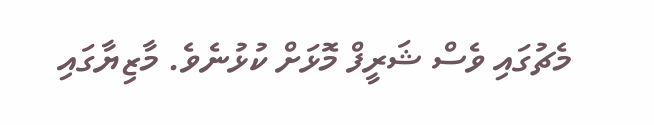މެޗުގައި ވެސް ޝަރީފް މޮޅަށް ކުޅުނެވެ. މާޒިޔާގައި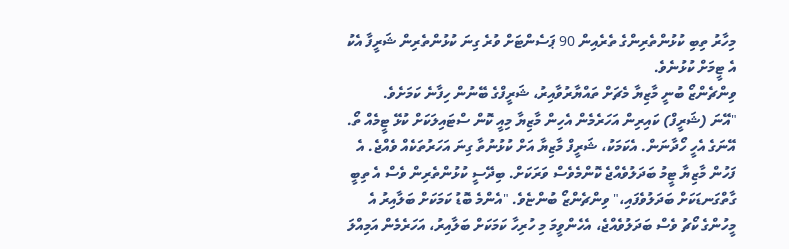މިހާރު ތިބި ކުޅުންތެރިންގެ ތެރެއިން 90 ޕަސެންޓަށް ވުރެ ގިނަ ކުޅުންތެރިން ޝަރީފާ އެކު އެ ޓީމަށް ކުޅުނެވެ.
ވިންޗެންޒޯ ބުނީ މާޒިޔާ މެޗަށް ތައްޔާރުވާއިރު، ޝަރީފްގެ ބޭނުން ހިފާނެ ކަމަށެވެ.
"އޭނަ (ޝަރީފް) ކައިރިން އަހަރެމެން އެހިން މާޒިޔާ މިއީ ކޮން ސްޓައިލަކަށް ކުޅޭ ޓީމެއް ތޯ. އޭނަގެ އެހީ ހޯދާނަން. އެކަމަކު، ޝަރީފް މާޒިޔާ އަށް ކުޅުނުތާ ގިނަ އަހަރުތަކެއް ވެއްޖެ. އެ ފަހުން މާޒިޔާ ޓީމު ބަދަލުވެއްޖެ ކޮންމެވެސް ވަރަކަށް. ބިދޭސީ ކުޅުންތެރިން ވެސް އެ ތިބީ ގާތްގަނޑަކަށް ބަދަލުވެފައި،" ވިންޗެންޒޯ ބުންޏެވެ. "އެންމެ ބޮޑު ކަމަކަށް ބަލާއިރު އެ މީހުންގެ ކޯޗު ވެސް ބަދަލުވެއްޖެ، އެހެންވީމަ މި ހުރިހާ ކަމަކަށް ބަލާއިރު، އަހަރެމެން އަމިއްލަ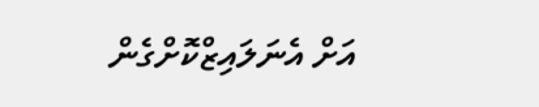އަށް އެނަލައިޒްކޮށްގެން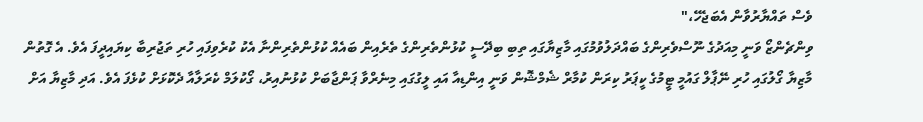ވެސް ތައްޔާރުވާން އެބަޖެހޭ،"
ވިންޗެންޒޯ ވަނީ މިއަދުގެ ނޫސްވެރިންގެ ބައްދަލުވުމުގައި މާޒިޔާގައި ތިބި ބިދޭސީ ކުޅުންތެރިންގެ ތެރެއިން ބައެއް ކުޅުންތެރިންނާ އެކު ކުރެވިފައި ހުރި ތަޖުރިބާ ކިޔައިދީފަ އެވެ. އެ ގޮތުން މާޒިޔާ ގޯލުގައި ހުރި ނޭޕާލް ގައުމީ ޓީމުގެ ކީޕަރު ކިރަން ކުމާރް ޝެމްޝޮން ވަނީ އިންޑިއާ އައި ލީގުގައި މިނެރްވާ ޕަންޖާބަށް ކުޅުނުއިރު، ގޯކުލަމް ކެރަލާއާ ދެކޮޅަށް ކުޅެފަ އެވެ. އަދި މާޒިޔާ އަށް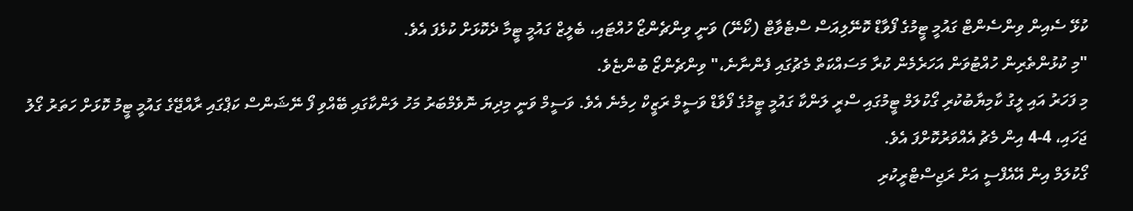ކުޅޭ ސެއިން ވިންސެންޓް ގައުމީ ޓީމުގެ ފޯވާޑް ކޮނޭލިއަސް ސްޓެވާޓް (ކޯނޭ) ވަނީ ވިންޗެންޒޯ ހުއްޓައި، ބެލީޒް ގައުމީ ޓީމާ ދެކޮޅަށް ކުޅެފަ އެވެ.
"މި ކުޅުންތެރިން ހުއްޓުވަން އަހަރެމެން ކުރާ މަސައްކަތް މެޗުގައި ފެންނާނެ،" ވިންޗެންޒޯ ބުންޏެވެ.
މި ފަހަރު އައި ލީގު ކާމިޔާބުކުރި ގޯކުލަމް ޓީމުގައި ސްރީ ލަންކާ ގައުމީ ޓީމުގެ ފޯވާޑް ވަސީމް ރަޒީކް ހިމެނެ އެވެ. ވަސީމް ވަނީ މިދިޔަ ނޮވެމްބަރު މަހު ލަންކާގައި ބޭއްވި ފޯ ނޭޝަންސް ކަޕްގައި ރާއްޖޭގެ ގައުމީ ޓީމު ކޮޅަށް ހަތަރު ގޯލު ޖަހައި، 4-4 އިން މެޗު އެއްވަރުކޮށްފަ އެވެ.
ގޯކުލަމް އިން އޭއެފްސީ އަށް ރަޖިސްޓްރީކުރި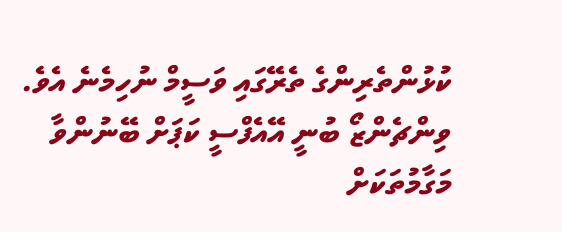ކުޅުންތެރިންގެ ތެރޭގައި ވަސީމް ނުހިމެނެ އެވެ. ވިންޗެންޒޯ ބުނީ އޭއެފްސީ ކަޕަށް ބޭނުންވާ މަގާމުތަކަށް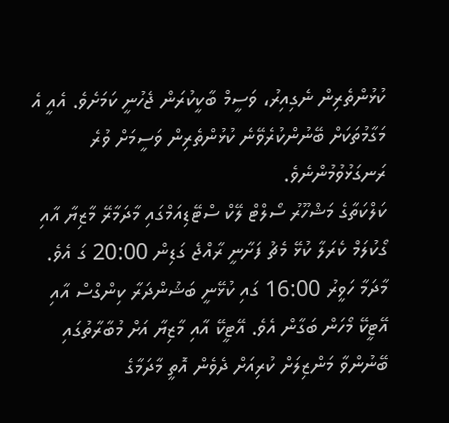ކުޅުންތެރިން ނެގިއިރު، ވަސީމް ބާކީކުރަން ޖެހުނީ ކަމަށެވެ. އެއީ އެ މަގާމުތަކަށް ބޭނުންކުރެވޭނެ ކުޅުންތެރިން ވަސީމަށް ވުރެ ރަނގަޅުވުމުންނެވެ.
ކަލްކަތާގެ މަޝްހޫރު ސޯލްޓް ލޭކް ސްޓޭޑިއަމްގައި މާދަމާރޭ މާޒިޔާ އާއި ގޯކުލަމް ކެރަލާ ކުޅޭ މެޗު ފަށާނީ ރާއްޖެ ގަޑިން 20:00 ގަ އެވެ. މާދަމާ ހަވީރު 16:00 ގައި ކުޅޭނީ ބަޝުންދަރާ ކިންގްސް އާއި އޭޓީކޭ މޯހަން ބަގާން އެވެ. އޭޓީކޭ އާއި މާޒިޔާ އަށް މުބާރާތުގައި ބޭނުންވާ މަންޒިލަށް ކުރިއަށް ދެވެން އޮތީ މާދަމާގެ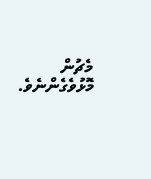މެޗުން މޮޅުވެގެންނެވެ.